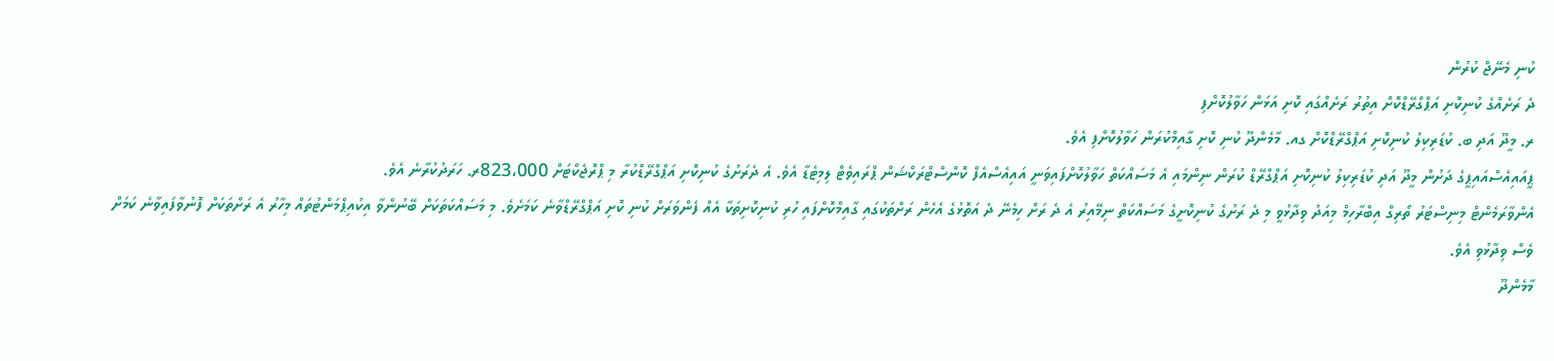ކުނި މެނޭޖް ކުރުން
ދެ ރަށެއްގެ ކުނިކޮށި އަޕްގްރޭޑްކޮށް އިތުރު ރަށެއްގައި ކޮށި އަޅަން ހަވާލުކޮށްފި
ރ. މީދޫ އަދި ބ. ކުޑަރިކިލު ކުނިކޮށި އަޕްގްރޭޑްކޮށް ގއ. މާމެންދޫ ކުނި ކޮށި ގާއިމްކުރަން ހަވާލުކޮށްފި އެވެ.
ޕީއައިއެސްއައިޕީގެ ދަށުން މީދޫ އަދި ކުޑަރިކިލު ކުނިކޮށި އަޕްގްރޭޑް ކުރަން ނިންމައި އެ މަސައްކަތް ހަވާލުކޮށްފައިވަނީ އައިއެސްއެފް ކޮންސްޓްރަކްޝަން ޕްރައިވެޓް ލިމިޓެޑާ އެވެ. އެ ދެރަށުގެ ކުނިކޮށި އަޕްގްރޭޑްކުރާ މި ޕްރޮޖެކްޓަށް 823،000ރ. ހަރަދުކުރާނެ އެވެ.
އެންވާރަމެންޓް މިނިސްޓަރު ތޯރިގް އިބްރާހިމް މިއަދު ވިދާޅުވީ މި ދެ ރަށުގެ ކުނިކޮށީގެ މަސައްކަތް ނިމޭއިރު އެ ދެ ރަށް ހިމެނޭ ދެ އަތޮޅުގެ އެހެން ރަށްތަކުގައި ގާއިމްކޮށްފައި ހުރި ކުނިކޮށިތަކާ އެއް ފެންވަރަށް ކުނި ކޮށި އަޕްގްރޭޑްވާނެ ކަމަށެވެ. މި މަސައްކަތަކަށް ބޭނުންވާ އިކުއިޕްމަންޓުތައް މިހާރު އެ ރަށްތަކަށް ފޮނުވާފައިވާނެ ކަމަށް ވެސް ވިދާޅުވި އެވެ.
މާމެންދޫ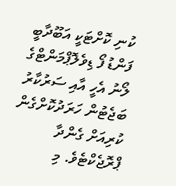ކުނި ކޮށްޓަކީ އަބޫދާބީ ފަންޑު ފޯ ޑިވެލޮޕްމަންޓްގެ ލޯނު އެހީ އާއި ސަރުކާރު ބަޖެޓުން ހަރަދުކޮށްގެން ކުރިއަށް ގެންދާ ޕްރޮޖެކްޓެވެ. މި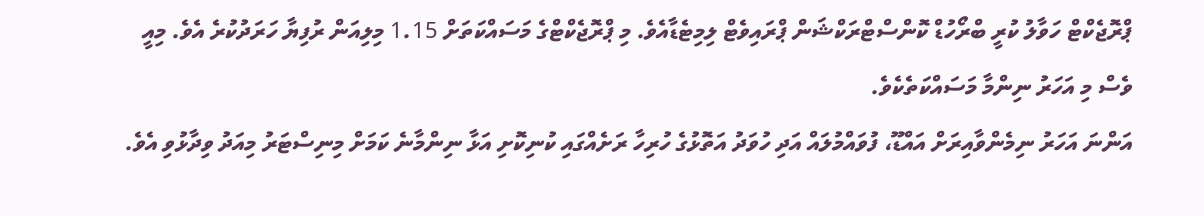ޕްރޮޖެކްޓް ހަވާލު ކުރީ ބްރޯހުޑް ކޮންސްޓްރަކްޝަން ޕްރައިވެޓް ލިމިޓެޑާއެވެ. މި ޕްރޮޖެކްޓްގެ މަސައްކަތަށް 1.15 މިލިއަން ރުފިޔާ ހަރަދުކުރެ އެވެ. މިއީ ވެސް މި އަހަރު ނިންމާ މަސައްކަތެކެވެ.
އަންނަ އަހަރު ނިމެންވާއިރަށް އައްޑޫ، ފުވައްމުލައް އަދި ހުވަދު އަތޮޅުގެ ހުރިހާ ރަށެއްގައި ކުނިކޮށި އަޅާ ނިންމާނެ ކަމަށް މިނިސްޓަރު މިއަދު ވިދާޅުވި އެވެ.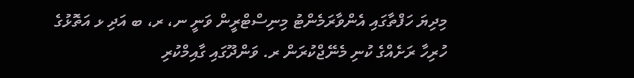މިދިޔަ ހަފްތާގައި އެންވާރަމެންޓު މިނިސްޓްރީން ވަނީ ނ، ރ، ބ އަދި ޅ އަތޮޅުގެ ހުރިހާ ރަށެއްގެ ކުނި މެނޭޖްކުރަން ރ. ވަންދޫގައި ގާއިމްކުރި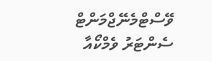ވޭސްޓްމެނޭޖްމަންޓް ސެންޓަރު ވެމްކޯއާ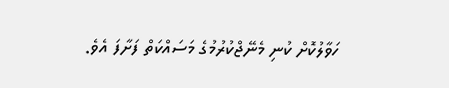ހަވާލުކޮށް ކުނި މެނޭޖްކުރުމުގެ މަސައްކަތް ފަށާފަ އެވެ.